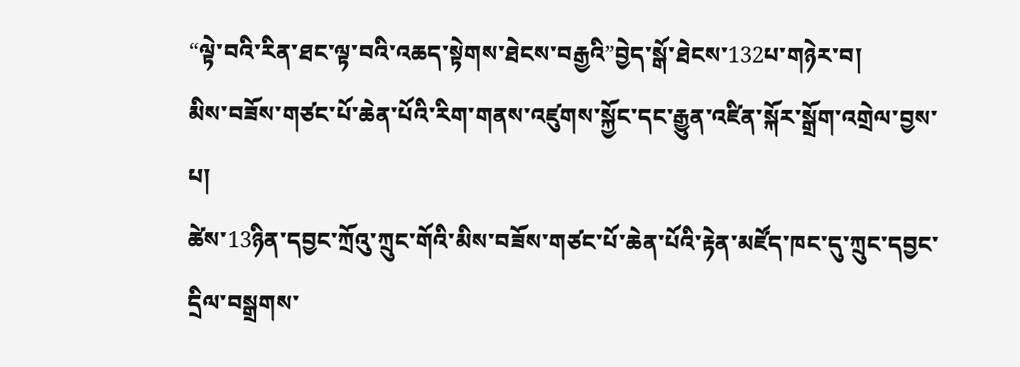“ལྟེ་བའི་རིན་ཐང་ལྟ་བའི་འཆད་སྟེགས་ཐེངས་བརྒྱའི”བྱེད་སྒོ་ཐེངས་132པ་གཉེར་བ།
མིས་བཟོས་གཙང་པོ་ཆེན་པོའི་རིག་གནས་འཛུགས་སྐྱོང་དང་རྒྱུན་འཛིན་སྐོར་སྒྲོག་འགྲེལ་བྱས་པ།
ཚེས་13ཉིན་དབྱང་ཀྲོའུ་ཀྲུང་གོའི་མིས་བཟོས་གཙང་པོ་ཆེན་པོའི་རྟེན་མཛོད་ཁང་དུ་ཀྲུང་དབྱང་དྲིལ་བསྒྲགས་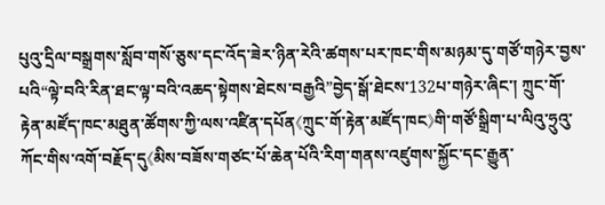པུའུ་དྲིལ་བསྒྲགས་སློབ་གསོ་ཅུས་དང་འོད་ཟེར་ཉིན་རེའི་ཚགས་པར་ཁང་གིས་མཉམ་དུ་གཙོ་གཉེར་བྱས་པའི“ལྟེ་བའི་རིན་ཐང་ལྟ་བའི་འཆད་སྟེགས་ཐེངས་བརྒྱའི”བྱེད་སྒོ་ཐེངས་132པ་གཉེར་ཞིང་། ཀྲུང་གོ་རྟེན་མཛོད་ཁང་མཐུན་ཚོགས་ཀྱི་ལས་འཛིན་དཔོན《ཀྲུང་གོ་རྟེན་མཛོད་ཁང》གི་གཙོ་སྒྲིག་པ་ལིའུ་ཧྲུའུ་ཀོང་གིས་འགོ་བརྗོད་དུ《མིས་བཟོས་གཙང་པོ་ཆེན་པོའི་རིག་གནས་འཛུགས་སྐྱོང་དང་རྒྱུན་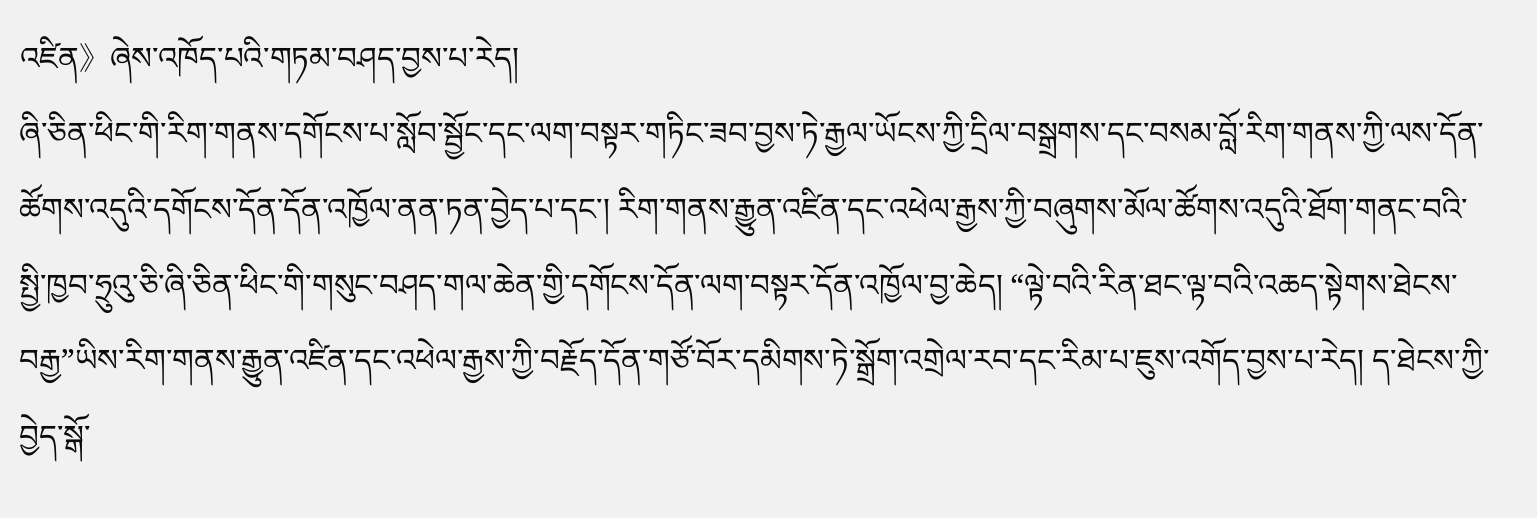འཛིན》ཞེས་འཁོད་པའི་གཏམ་བཤད་བྱས་པ་རེད།
ཞི་ཅིན་ཕིང་གི་རིག་གནས་དགོངས་པ་སློབ་སྦྱོང་དང་ལག་བསྟར་གཏིང་ཟབ་བྱས་ཏེ་རྒྱལ་ཡོངས་ཀྱི་དྲིལ་བསྒྲགས་དང་བསམ་བློ་རིག་གནས་ཀྱི་ལས་དོན་ཚོགས་འདུའི་དགོངས་དོན་དོན་འཁྱོལ་ནན་ཏན་བྱེད་པ་དང་། རིག་གནས་རྒྱུན་འཛིན་དང་འཕེལ་རྒྱས་ཀྱི་བཞུགས་མོལ་ཚོགས་འདུའི་ཐོག་གནང་བའི་སྤྱི་ཁྱབ་ཧྲུའུ་ཅི་ཞི་ཅིན་ཕིང་གི་གསུང་བཤད་གལ་ཆེན་གྱི་དགོངས་དོན་ལག་བསྟར་དོན་འཁྱོལ་བྱ་ཆེད། “ལྟེ་བའི་རིན་ཐང་ལྟ་བའི་འཆད་སྟེགས་ཐེངས་བརྒྱ”ཡིས་རིག་གནས་རྒྱུན་འཛིན་དང་འཕེལ་རྒྱས་ཀྱི་བརྗོད་དོན་གཙོ་བོར་དམིགས་ཏེ་སྒྲོག་འགྲེལ་རབ་དང་རིམ་པ་ཇུས་འགོད་བྱས་པ་རེད། ད་ཐེངས་ཀྱི་བྱེད་སྒོ་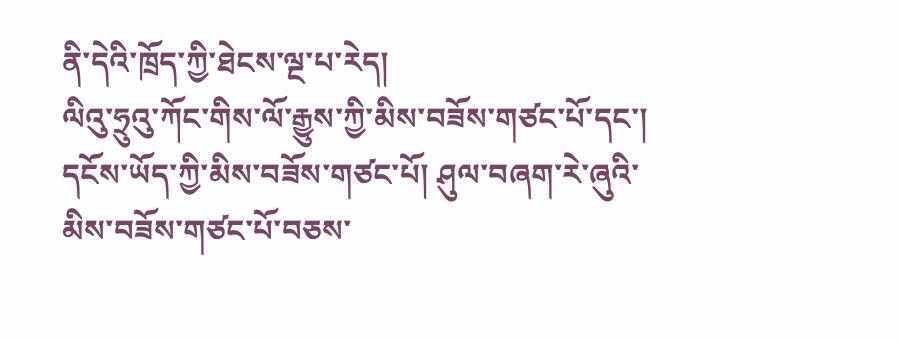ནི་དེའི་ཁྲོད་ཀྱི་ཐེངས་ལྔ་པ་རེད།
ལིའུ་ཧྲུའུ་ཀོང་གིས་ལོ་རྒྱུས་ཀྱི་མིས་བཟོས་གཙང་པོ་དང་། དངོས་ཡོད་ཀྱི་མིས་བཟོས་གཙང་པོ། ཤུལ་བཞག་རེ་ཞུའི་མིས་བཟོས་གཙང་པོ་བཅས་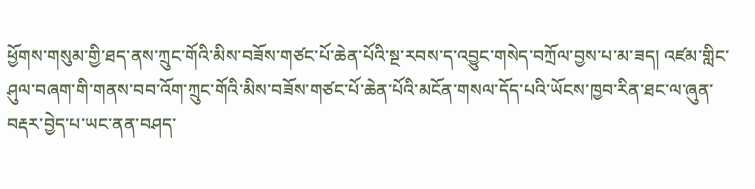ཕྱོགས་གསུམ་གྱི་ཐད་ནས་ཀྲུང་གོའི་མིས་བཟོས་གཙང་པོ་ཆེན་པོའི་སྔ་རབས་ད་འབྱུང་གསེད་བཀྲོལ་བྱས་པ་མ་ཟད། འཛམ་གླིང་ཤུལ་བཞག་གི་གནས་བབ་འོག་ཀྲུང་གོའི་མིས་བཟོས་གཙང་པོ་ཆེན་པོའི་མངོན་གསལ་དོད་པའི་ཡོངས་ཁྱབ་རིན་ཐང་ལ་ཞུན་བརྡར་བྱེད་པ་ཡང་ནན་བཤད་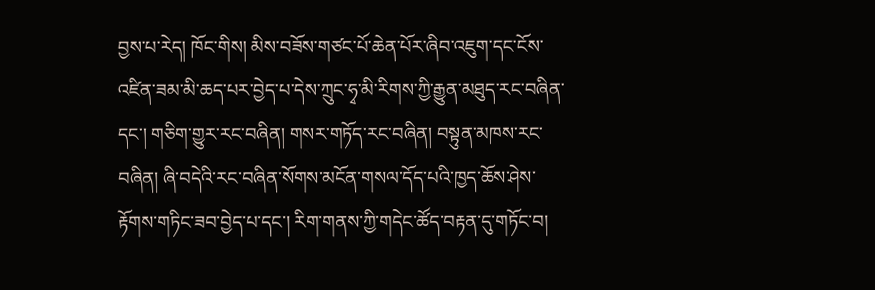བྱས་པ་རེད། ཁོང་གིས། མིས་བཟོས་གཙང་པོ་ཆེན་པོར་ཞིབ་འཇུག་དང་ངོས་འཛིན་ཟམ་མི་ཆད་པར་བྱེད་པ་དེས་ཀྲུང་ཧྭ་མི་རིགས་ཀྱི་རྒྱུན་མཐུད་རང་བཞིན་དང་། གཅིག་གྱུར་རང་བཞིན། གསར་གཏོད་རང་བཞིན། བསྟུན་མཁས་རང་བཞིན། ཞི་བདེའི་རང་བཞིན་སོགས་མངོན་གསལ་དོད་པའི་ཁྱད་ཆོས་ཤེས་རྟོགས་གཏིང་ཟབ་བྱེད་པ་དང་། རིག་གནས་ཀྱི་གདེང་ཚོད་བརྟན་དུ་གཏོང་བ།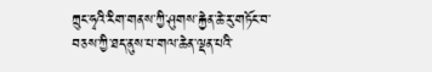ཀྲུང་ཧྭའི་རིག་གནས་ཀྱི་ཤུགས་རྐྱེན་ཆེ་རུ་གཏོང་བ་བཅས་ཀྱི་ཐད་ནུས་པ་གལ་ཆེན་ལྡན་པའི་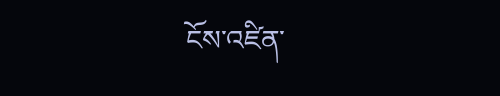ངོས་འཛིན་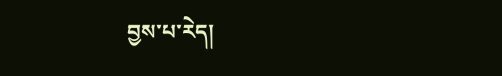བྱས་པ་རེད།